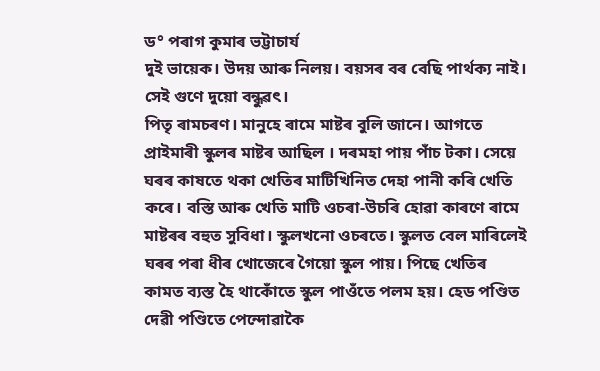ড° পৰাগ কুমাৰ ভট্টাচার্য
দুই ভায়েক। উদয় আৰু নিলয়। বয়সৰ বৰ বেছি পার্থক্য নাই। সেই গুণে দুয়ো বন্ধুৱৎ।
পিতৃ ৰামচৰণ। মানুহে ৰামে মাষ্টৰ বুলি জানে। আগতে প্ৰাইমাৰী স্কুলৰ মাষ্টৰ আছিল । দৰমহা পায় পাঁচ টকা। সেয়ে ঘৰৰ কাষতে থকা খেতিৰ মাটিখিনিত দেহা পানী কৰি খেতি কৰে। বস্তি আৰু খেতি মাটি ওচৰা-উচৰি হোৱা কাৰণে ৰামে মাষ্টৰৰ বহুত সুবিধা। স্কুলখনো ওচৰতে। স্কুলত বেল মাৰিলেই ঘৰৰ পৰা ধীৰ খোজেৰে গৈয়ো স্কুল পায়। পিছে খেতিৰ কামত ব্যস্ত হৈ থাকোঁতে স্কুল পাওঁতে পলম হয়। হেড পণ্ডিত দেৱী পণ্ডিতে পেন্দোৱাকৈ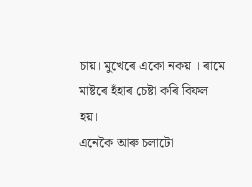চায়। মুখেৰে একো নকয় । ৰামে মাষ্টৰে হঁহাৰ চেষ্টা কৰি বিফল হয়।
এনেকৈ আৰু চলাটো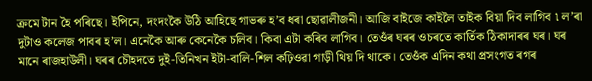ক্ৰমে টান হৈ পৰিছে। ইপিনে, দংদংকৈ উঠি আহিছে গাভৰু হ’ব ধৰা ছোৱালীজনী। আজি বাইজে কাইলৈ তাইক বিয়া দিব লাগিব ৷ ল’ৰা দুটাও কলেজ পাবৰ হ’ল। এনেকৈ আৰু কেনেকৈ চলিব। কিবা এটা কৰিব লাগিব। তেওঁৰ ঘৰৰ ওচৰতে কাৰ্তিক ঠিকাদাৰৰ ঘৰ। ঘৰ মানে ৰাজহাউলী। ঘৰৰ চৌহদতে দুই-তিনিখন ইটা-বালি-শিল কঢ়িওৱা গাড়ী থিয় দি থাকে। তেওঁক এদিন কথা প্ৰসংগত ৰগৰ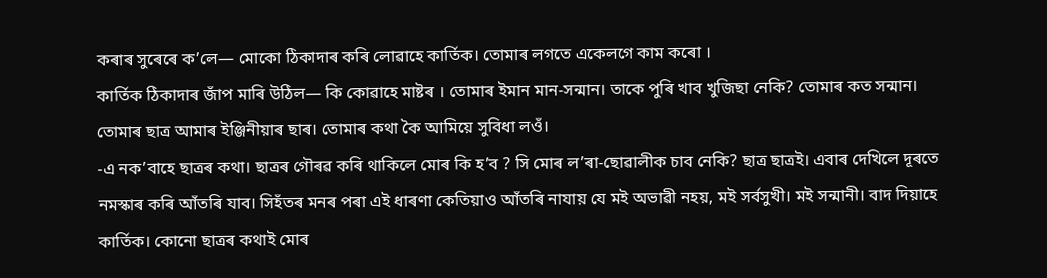কৰাৰ সুৰেৰে ক’লে— মোকো ঠিকাদাৰ কৰি লোৱাহে কাৰ্তিক। তোমাৰ লগতে একেলগে কাম কৰো ।
কাৰ্তিক ঠিকাদাৰ জাঁপ মাৰি উঠিল— কি কোৱাহে মাষ্টৰ । তোমাৰ ইমান মান-সন্মান। তাকে পুৰি খাব খুজিছা নেকি? তোমাৰ কত সন্মান। তোমাৰ ছাত্ৰ আমাৰ ইঞ্জিনীয়াৰ ছাৰ। তোমাৰ কথা কৈ আমিয়ে সুবিধা লওঁ।
-এ নক’বাহে ছাত্ৰৰ কথা। ছাত্ৰৰ গৌৰৱ কৰি থাকিলে মোৰ কি হ’ব ? সি মোৰ ল’ৰা-ছোৱালীক চাব নেকি? ছাত্র ছাত্রই। এবাৰ দেখিলে দূৰতে নমস্কাৰ কৰি আঁতৰি যাব। সিহঁতৰ মনৰ পৰা এই ধাৰণা কেতিয়াও আঁতৰি নাযায় যে মই অভাৱী নহয়, মই সর্বসুখী। মই সন্মানী। বাদ দিয়াহে কার্তিক। কোনো ছাত্ৰৰ কথাই মোৰ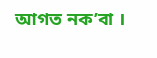আগত নক’বা ।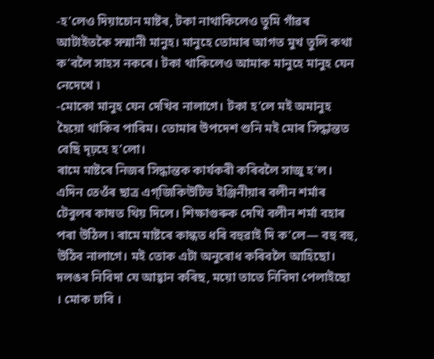-হ’লেও দিয়াচোন মাষ্টৰ, টকা নাথাকিলেও তুমি গাঁৱৰ আটাইতকৈ সন্মানী মানুহ। মানুহে তোমাৰ আগত মুখ তুলি কথা ক’বলৈ সাহস নকৰে। টকা থাকিলেও আমাক মানুহে মানুহ যেন নেদেখে ৷
-মোকো মানুহ যেন দেখিব নালাগে। টকা হ’লে মই অমানুহ হৈয়ো থাকিব পাৰিম। তোমাৰ উপদেশ শুনি মই মোৰ সিদ্ধান্তত বেছি দৃঢ়হে হ’লো।
ৰামে মাষ্টৰে নিজৰ সিদ্ধান্তক কাৰ্যকৰী কৰিবলৈ সাজু হ’ল। এদিন তেওঁৰ ছাত্ৰ এগ্জিকিউটিভ ইঞ্জিনীয়াৰ বলীন শৰ্মাৰ টেবুলৰ কাষত থিয় দিলে। শিক্ষাগুৰুক দেখি বলীন শৰ্মা বহাৰ পৰা উঠিল ৷ ৰামে মাষ্টৰে কান্ধত ধৰি বহুৱাই দি ক’লে— বহু বহু, উঠিব নালাগে। মই তোক এটা অনুৰোধ কৰিবলৈ আহিছো। দলঙৰ নিবিদা যে আহ্বান কৰিছ, ময়ো তাতে নিবিদা পেলাইছো । মোক চাবি ।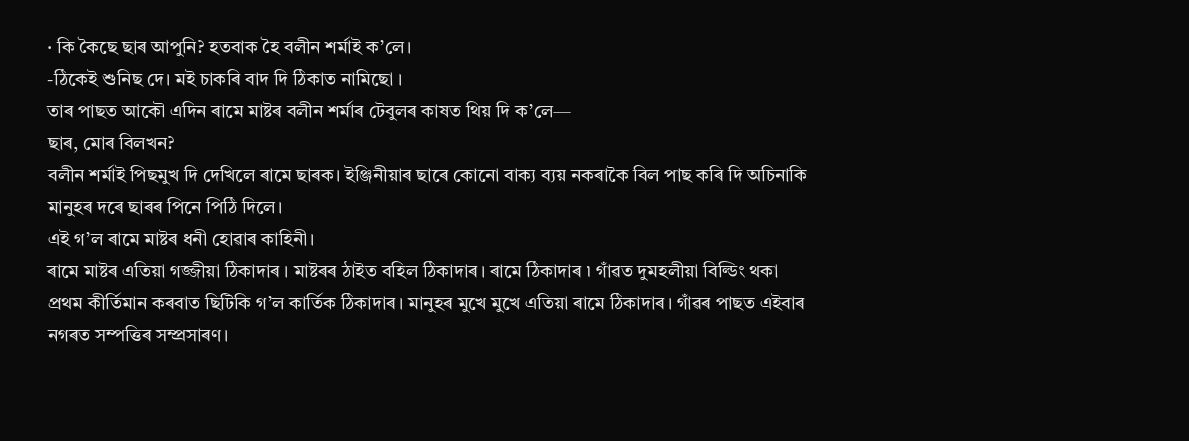· কি কৈছে ছাৰ আপুনি? হতবাক হৈ বলীন শৰ্মাই ক’লে।
-ঠিকেই শুনিছ দে। মই চাকৰি বাদ দি ঠিকাত নামিছো ।
তাৰ পাছত আকৌ এদিন ৰামে মাষ্টৰ বলীন শৰ্মাৰ টেবুলৰ কাষত থিয় দি ক’লে—
ছাৰ, মোৰ বিলখন?
বলীন শৰ্মাই পিছমুখ দি দেখিলে ৰামে ছাৰক। ইঞ্জিনীয়াৰ ছাৰে কোনো বাক্য ব্যয় নকৰাকৈ বিল পাছ কৰি দি অচিনাকি মানুহৰ দৰে ছাৰৰ পিনে পিঠি দিলে।
এই গ’ল ৰামে মাষ্টৰ ধনী হোৱাৰ কাহিনী।
ৰামে মাষ্টৰ এতিয়া গজ্জীয়া ঠিকাদাৰ । মাষ্টৰৰ ঠাইত বহিল ঠিকাদাৰ। ৰামে ঠিকাদাৰ ৷ গাঁৱত দুমহলীয়া বিল্ডিং থকা প্রথম কীর্তিমান কৰবাত ছিটিকি গ’ল কাৰ্তিক ঠিকাদাৰ। মানুহৰ মুখে মুখে এতিয়া ৰামে ঠিকাদাৰ। গাঁৱৰ পাছত এইবাৰ নগৰত সম্পত্তিৰ সম্প্ৰসাৰণ।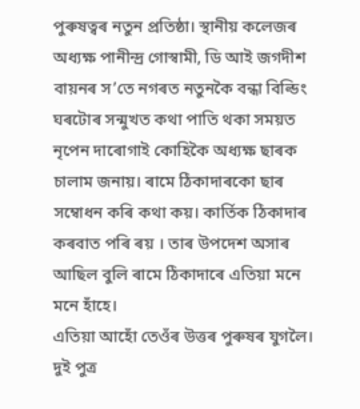পুৰুষত্বৰ নতুন প্রতিষ্ঠা। স্থানীয় কলেজৰ অধ্যক্ষ পানীন্দ্ৰ গোস্বামী, ডি আই জগদীশ বায়নৰ স’তে নগৰত নতুনকৈ বন্ধা বিল্ডিং ঘৰটোৰ সন্মুখত কথা পাতি থকা সময়ত নৃপেন দাৰোগাই কোহিকৈ অধ্যক্ষ ছাৰক চালাম জনায়। ৰামে ঠিকাদাৰকো ছাৰ সম্বোধন কৰি কথা কয়। কাৰ্তিক ঠিকাদাৰ কৰবাত পৰি ৰয় । তাৰ উপদেশ অসাৰ আছিল বুলি ৰামে ঠিকাদাৰে এতিয়া মনে মনে হাঁহে।
এতিয়া আহোঁ তেওঁৰ উত্তৰ পুৰুষৰ যুগলৈ। দুই পুত্র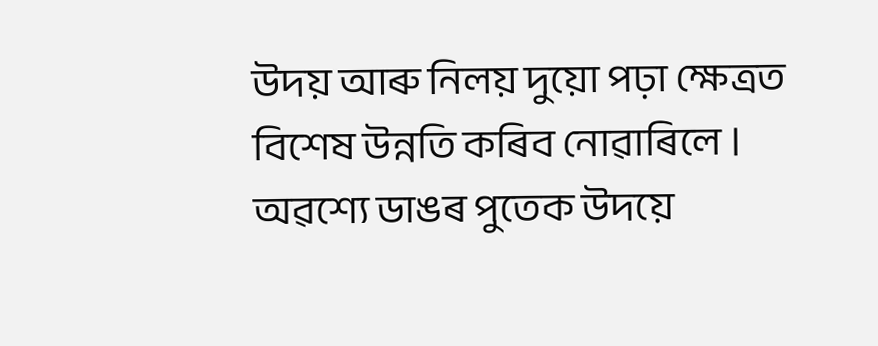উদয় আৰু নিলয় দুয়ো পঢ়া ক্ষেত্ৰত বিশেষ উন্নতি কৰিব নোৱাৰিলে । অৱশ্যে ডাঙৰ পুতেক উদয়ে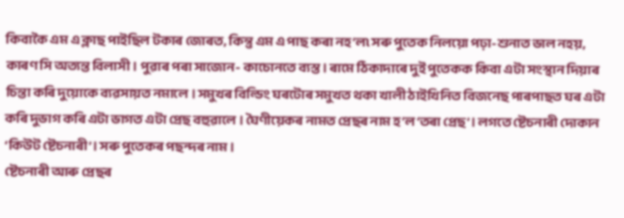কিবাকৈ এম এ ক্লাছ পাইছিল টকাৰ জোৰত, কিন্তু এম এ পাছ কৰা নহ’ল৷ সৰু পুতেক নিলয়ো পঢ়া-শুনাত ভাল নহয়, কাৰণ সি অত্যন্ত বিলাসী। পুৱাৰ পৰা সাজোন- কাচোনতে ব্যস্ত। ৰামে ঠিকাদাৰে দুই পুতেকক কিবা এটা সংস্থান দিয়াৰ চিন্তা কৰি দুয়োকে ব্যৱসায়ত নমালে। সমুখৰ বিল্ডিং ঘৰটোৰ সমুখত থকা খালী ঠাইখিনিত বিজনেছ পাৰপাছত ঘৰ এটা কৰি দুভাগ কৰি এটা ভাগত এটা প্ৰেছ বহুৱালে । ঘৈণীয়েকৰ নামত প্ৰেছৰ নাম হ’ল ‘তৰা প্ৰেছ’। লগতে ষ্টেচনাৰী দোকান ‘কিউট ষ্টেচনাৰী’। সৰু পুতেকৰ পছন্দৰ নাম ।
ষ্টেচনাৰী আৰু প্ৰেছৰ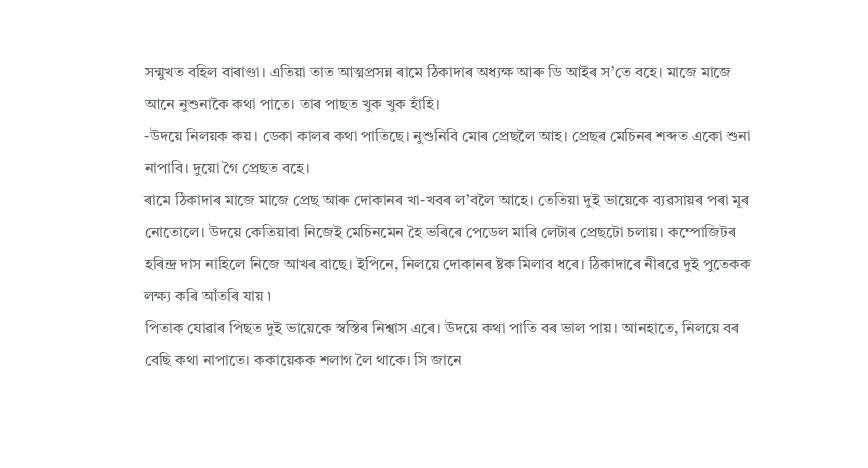সন্মুখত বহিল বাৰাণ্ডা। এতিয়া তাত আত্মপ্ৰসন্ন ৰামে ঠিকাদাৰ অধ্যক্ষ আৰু ডি আইৰ স’তে বহে। মাজে মাজে আনে নুশুনাকৈ কথা পাতে। তাৰ পাছত খুক খুক হাঁহি।
-উদয়ে নিলয়ক কয়। ডেকা কালৰ কথা পাতিছে। নুশুনিবি মোৰ প্ৰেছলৈ আহ। প্ৰেছৰ মেচিনৰ শব্দত একো শুনা নাপাবি। দুয়ো গৈ প্ৰেছত বহে।
ৰামে ঠিকাদাৰ মাজে মাজে প্ৰেছ আৰু দোকানৰ খা-খবৰ ল’বলৈ আহে। তেতিয়া দুই ভায়েকে ব্যৱসায়ৰ পৰা মূৰ নোতোলে। উদয়ে কেতিয়াবা নিজেই মেচিনমেন হৈ ভৰিৰে পেডেল মাৰি লেটাৰ প্ৰেছটো চলায়। কম্পোজিটৰ হৰিন্দ্ৰ দাস নাহিলে নিজে আখৰ বাছে। ইপিনে, নিলয়ে দোকানৰ ষ্টক মিলাব ধৰে। ঠিকাদাৰে নীৰৱে দুই পুতেকক লক্ষ্য কৰি আঁতৰি যায় ৷
পিতাক যোৱাৰ পিছত দুই ভায়েকে স্বস্তিৰ নিশ্বাস এৰে। উদয়ে কথা পাতি বৰ ভাল পায়। আনহাতে, নিলয়ে বৰ বেছি কথা নাপাতে। ককায়েকক শলাগ লৈ থাকে। সি জানে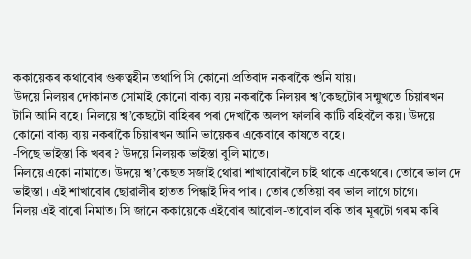ককায়েকৰ কথাবোৰ গুৰুত্বহীন তথাপি সি কোনো প্রতিবাদ নকৰাকৈ শুনি যায়।
উদয়ে নিলয়ৰ দোকানত সোমাই কোনো বাক্য ব্যয় নকৰাকৈ নিলয়ৰ শ্ব’কেছটোৰ সন্মুখতে চিয়াৰখন টানি আনি বহে। নিলয়ে শ্ব’কেছটো বাহিৰৰ পৰা দেখাকৈ অলপ ফালৰি কাটি বহিবলৈ কয়। উদয়ে কোনো বাক্য ব্যয় নকৰাকৈ চিয়াৰখন আনি ভায়েকৰ একেবাৰে কাষতে বহে।
-পিছে ভাইস্তা কি খবৰ ? উদয়ে নিলয়ক ভাইস্তা বুলি মাতে।
নিলয়ে একো নামাতে। উদয়ে শ্ব’কেছত সজাই থোৱা শাখাবোৰলৈ চাই থাকে একেথৰে। তোৰে ভাল দে ভাইস্তা । এই শাখাবোৰ ছোৱালীৰ হাতত পিন্ধাই দিব পাৰ । তোৰ তেতিয়া বৰ ভাল লাগে চাগে।
নিলয় এই বাৰো নিমাত। সি জানে ককায়েকে এইবোৰ আবোল-তাবোল বকি তাৰ মূৰটো গৰম কৰি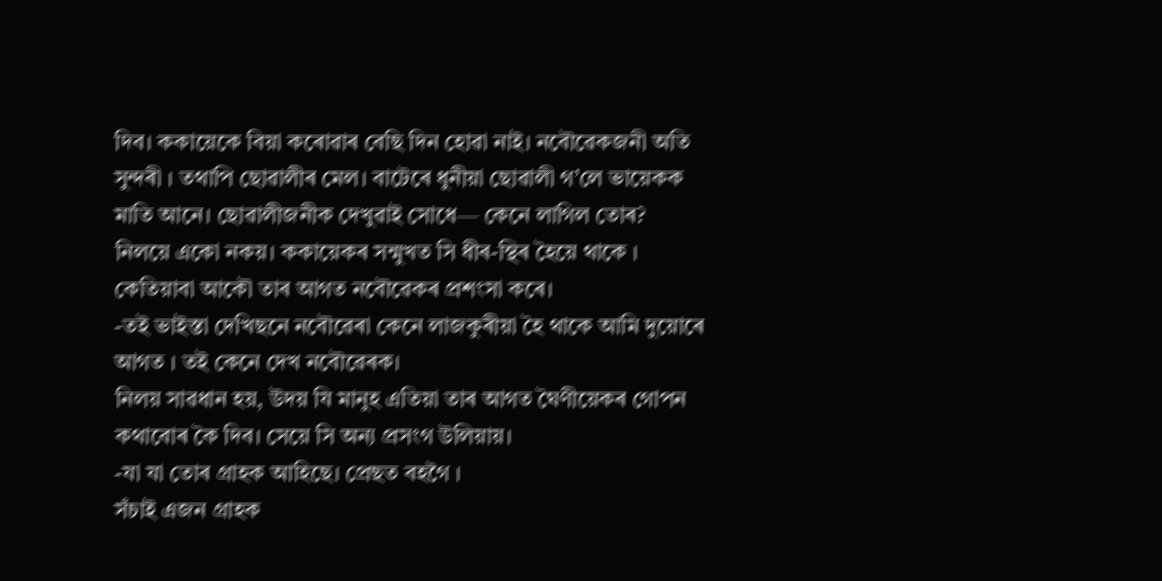দিব। ককায়েকে বিয়া কৰোৱাৰ বেছি দিন হোৱা নাই। নবৌৱেকজনী অতি সুন্দৰী । তথাপি ছোৱালীৰ মেল। বাটেৰে ধুনীয়া ছোৱালী গ’লে ভায়েকক মাতি আনে। ছোৱালীজনীক দেখুৱাই সোধে— কেনে লাগিল তোৰ?
নিলয়ে একো নকয়। ককায়েকৰ সন্মুখত সি ধীৰ-স্থিৰ হৈয়ে থাকে ।
কেতিয়াবা আকৌ তাৰ আগত নবৌৱেকৰ প্ৰশংসা কৰে।
-তই ভাইস্তা দেখিছনে নবৌৱেৰা কেনে লাজকুৰীয়া হৈ থাকে আমি দুয়োৰে আগত । তই কেনে দেখ নবৌৱেৰক।
নিলয় সাৱধান হয়, উদয় যি মানুহ এতিয়া তাৰ আগত ঘৈণীয়েকৰ গোপন কথাবোৰ কৈ দিব। সেয়ে সি অন্য প্রসংগ উলিয়ায়।
-যা যা তোৰ গ্ৰাহক আহিছে। প্ৰেছত বহগৈ ।
সঁচাই এজন গ্রাহক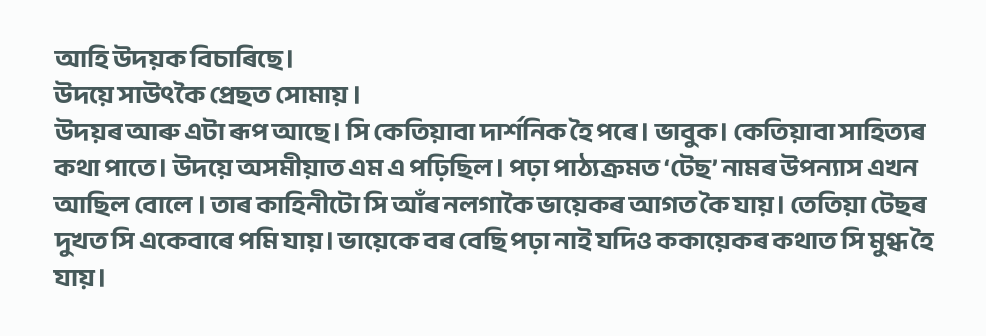আহি উদয়ক বিচাৰিছে।
উদয়ে সাউৎকৈ প্ৰেছত সোমায় ।
উদয়ৰ আৰু এটা ৰূপ আছে। সি কেতিয়াবা দাৰ্শনিক হৈ পৰে। ভাবুক। কেতিয়াবা সাহিত্যৰ কথা পাতে। উদয়ে অসমীয়াত এম এ পঢ়িছিল। পঢ়া পাঠ্যক্ৰমত ‘টেছ’ নামৰ উপন্যাস এখন আছিল বোলে । তাৰ কাহিনীটো সি আঁৰ নলগাকৈ ভায়েকৰ আগত কৈ যায়। তেতিয়া টেছৰ দুখত সি একেবাৰে পমি যায়। ভায়েকে বৰ বেছি পঢ়া নাই যদিও ককায়েকৰ কথাত সি মুগ্ধ হৈ যায়।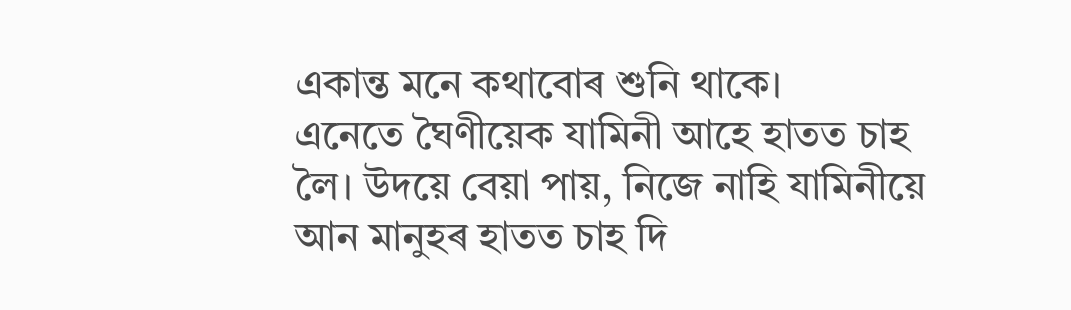একান্ত মনে কথাবোৰ শুনি থাকে।
এনেতে ঘৈণীয়েক যামিনী আহে হাতত চাহ লৈ। উদয়ে বেয়া পায়, নিজে নাহি যামিনীয়ে আন মানুহৰ হাতত চাহ দি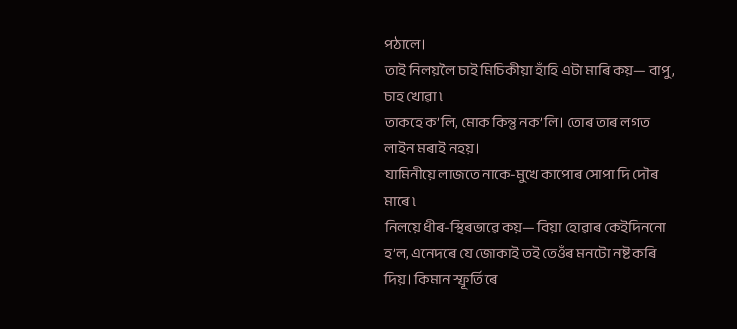পঠালে।
তাই নিলয়লৈ চাই মিচিকীয়া হাঁহি এটা মাৰি কয়— বাপু, চাহ খোৱা ৷
তাকহে ক’লি, মোক কিন্তু নক’লি। তোৰ তাৰ লগত লাইন মৰাই নহয়।
যামিনীয়ে লাজতে নাকে-মুখে কাপোৰ সোপা দি দৌৰ মাৰে ৷
নিলয়ে ধীৰ-স্থিৰভাৱে কয়— বিয়া হোৱাৰ কেইদিননো হ’ল, এনেদৰে যে জোকাই তই তেওঁৰ মনটো নষ্ট কৰি দিয়। কিমান স্ফূৰ্তিৰে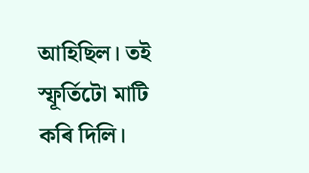আহিছিল। তই স্ফূৰ্তিটো মাটি কৰি দিলি।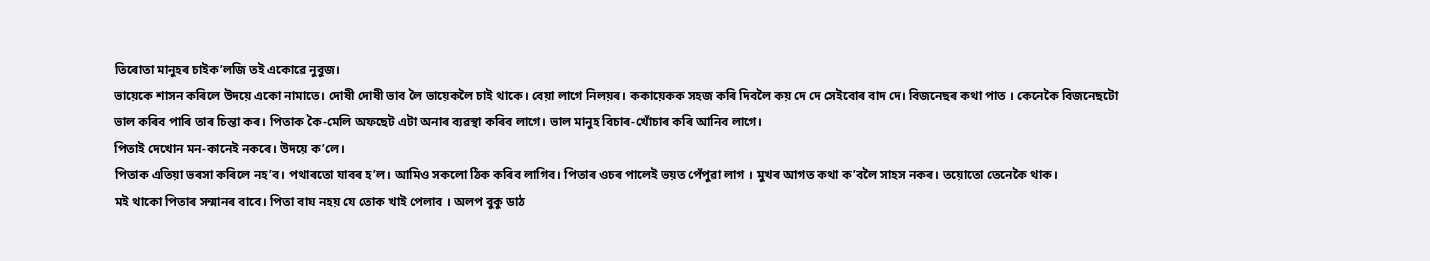তিৰোতা মানুহৰ চাইক’লজি তই একোৱে নুবুজ।
ভায়েকে শাসন কৰিলে উদয়ে একো নামাতে। দোষী দোষী ভাব লৈ ভায়েকলৈ চাই থাকে। বেয়া লাগে নিলয়ৰ। ককায়েকক সহজ কৰি দিবলৈ কয় দে দে সেইবোৰ বাদ দে। বিজনেছৰ কথা পাত । কেনেকৈ বিজনেছটো ভাল কৰিব পাৰি তাৰ চিন্তা কৰ। পিতাক কৈ-মেলি অফছেট এটা অনাৰ ব্যৱস্থা কৰিব লাগে। ভাল মানুহ বিচাৰ-খোঁচাৰ কৰি আনিব লাগে।
পিতাই দেখোন মন-কানেই নকৰে। উদয়ে ক’লে।
পিতাক এতিয়া ভৰসা কৰিলে নহ’ব। পথাৰতো যাবৰ হ’ল। আমিও সকলো ঠিক কৰিব লাগিব। পিতাৰ ওচৰ পালেই ভয়ত পেঁপুৱা লাগ । মুখৰ আগত কথা ক’বলৈ সাহস নকৰ। তয়োতো তেনেকৈ থাক।
মই থাকো পিতাৰ সন্মানৰ বাবে। পিতা বাঘ নহয় যে তোক খাই পেলাব । অলপ বুকু ডাঠ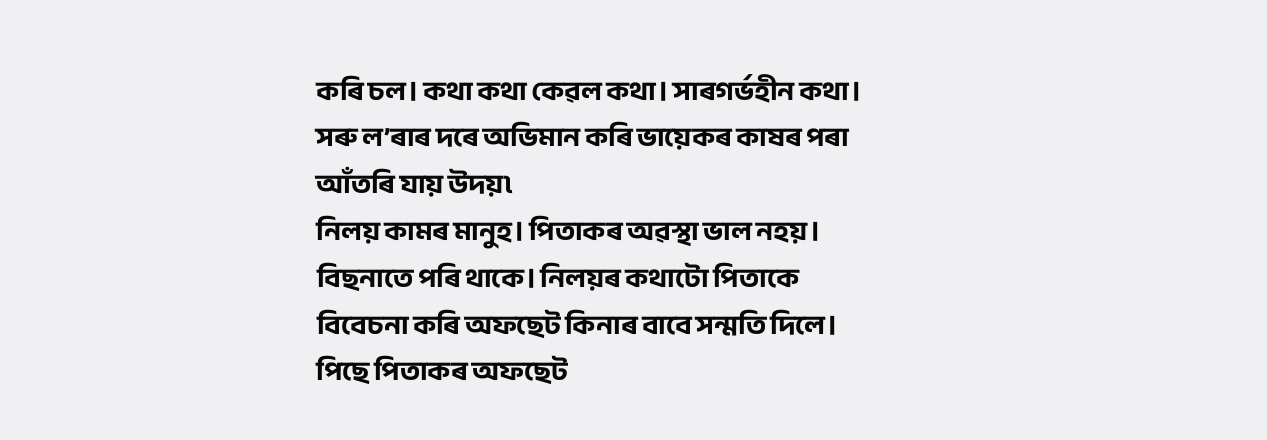কৰি চল। কথা কথা কেৱল কথা। সাৰগৰ্ভহীন কথা।
সৰু ল’ৰাৰ দৰে অভিমান কৰি ভায়েকৰ কাষৰ পৰা আঁতৰি যায় উদয়৷
নিলয় কামৰ মানুহ। পিতাকৰ অৱস্থা ভাল নহয়। বিছনাতে পৰি থাকে। নিলয়ৰ কথাটো পিতাকে বিবেচনা কৰি অফছেট কিনাৰ বাবে সন্মতি দিলে। পিছে পিতাকৰ অফছেট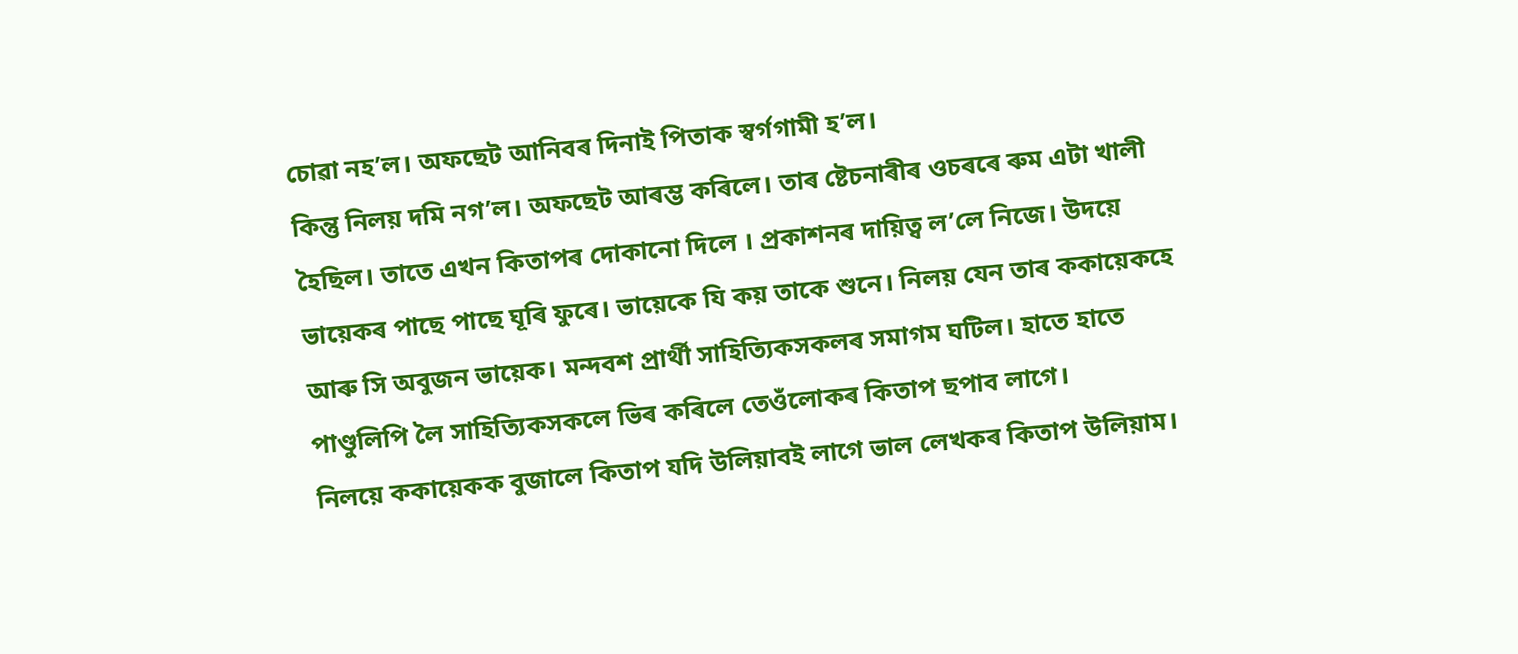চোৱা নহ’ল। অফছেট আনিবৰ দিনাই পিতাক স্বৰ্গগামী হ’ল।
কিন্তু নিলয় দমি নগ’ল। অফছেট আৰম্ভ কৰিলে। তাৰ ষ্টেচনাৰীৰ ওচৰৰে ৰুম এটা খালী হৈছিল। তাতে এখন কিতাপৰ দোকানো দিলে । প্ৰকাশনৰ দায়িত্ব ল’লে নিজে। উদয়ে ভায়েকৰ পাছে পাছে ঘূৰি ফুৰে। ভায়েকে যি কয় তাকে শুনে। নিলয় যেন তাৰ ককায়েকহে আৰু সি অবুজন ভায়েক। মন্দবশ প্রার্থী সাহিত্যিকসকলৰ সমাগম ঘটিল। হাতে হাতে পাণ্ডুলিপি লৈ সাহিত্যিকসকলে ভিৰ কৰিলে তেওঁলোকৰ কিতাপ ছপাব লাগে।
নিলয়ে ককায়েকক বুজালে কিতাপ যদি উলিয়াবই লাগে ভাল লেখকৰ কিতাপ উলিয়াম।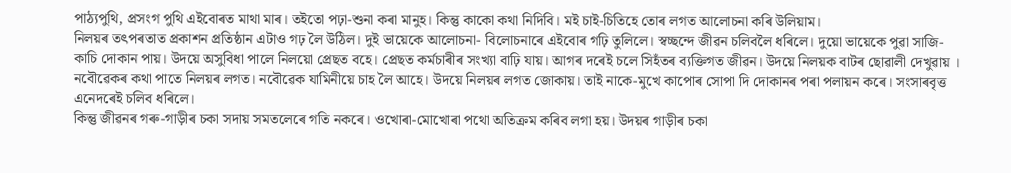পাঠ্যপুথি, প্ৰসংগ পুথি এইবোৰত মাথা মাৰ। তইতো পঢ়া-শুনা কৰা মানুহ। কিন্তু কাকো কথা নিদিবি। মই চাই-চিতিহে তোৰ লগত আলোচনা কৰি উলিয়াম।
নিলয়ৰ তৎপৰতাত প্রকাশন প্রতিষ্ঠান এটাও গঢ় লৈ উঠিল। দুই ভায়েকে আলোচনা- বিলোচনাৰে এইবোৰ গঢ়ি তুলিলে। স্বচ্ছন্দে জীৱন চলিবলৈ ধৰিলে। দুয়ো ভায়েকে পুৱা সাজি-কাচি দোকান পায়। উদয়ে অসুবিধা পালে নিলয়ো প্ৰেছত বহে। প্ৰেছত কৰ্মচাৰীৰ সংখ্যা বাঢ়ি যায়। আগৰ দৰেই চলে সিহঁতৰ ব্যক্তিগত জীৱন। উদয়ে নিলয়ক বাটৰ ছোৱালী দেখুৱায় । নবৌৱেকৰ কথা পাতে নিলয়ৰ লগত। নবৌৱেক যামিনীয়ে চাহ লৈ আহে। উদয়ে নিলয়ৰ লগত জোকায়। তাই নাকে-মুখে কাপোৰ সোপা দি দোকানৰ পৰা পলায়ন কৰে। সংসাৰবৃত্ত এনেদৰেই চলিব ধৰিলে।
কিন্তু জীৱনৰ গৰু-গাড়ীৰ চকা সদায় সমতলেৰে গতি নকৰে। ওখোৰা-মোখোৰা পথো অতিক্ৰম কৰিব লগা হয়। উদয়ৰ গাড়ীৰ চকা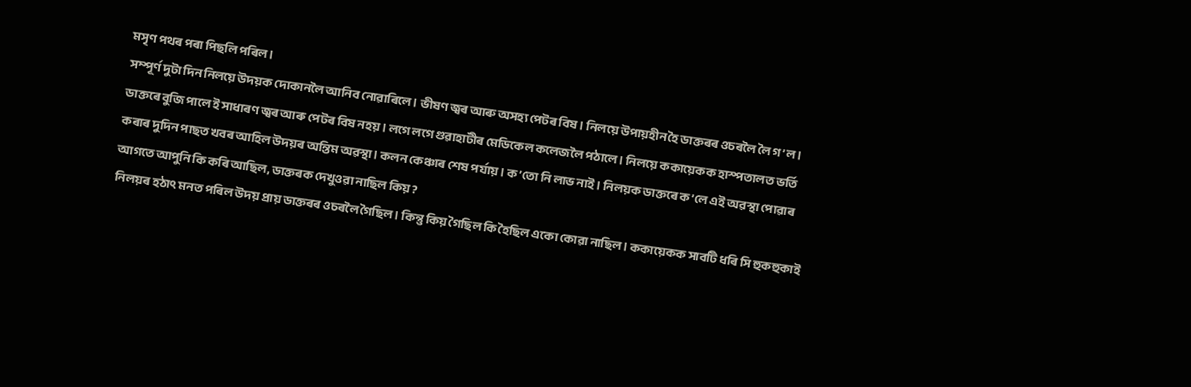মসৃণ পথৰ পৰা পিছলি পৰিল।
সম্পূর্ণ দুটা দিন নিলয়ে উদয়ক দোকানলৈ আনিব নোৱাৰিলে। ভীষণ জ্বৰ আৰু অসহ্য পেটৰ বিষ। নিলয়ে উপায়হীন হৈ ডাক্তৰৰ ওচৰলৈ লৈ গ’ল। ডাক্তৰে বুজি পালে ই সাধাৰণ জ্বৰ আৰু পেটৰ বিষ নহয়। লগে লগে গুৱাহাটীৰ মেডিকেল কলেজলৈ পঠালে । নিলয়ে ককায়েকক হাস্পতালত ভৰ্তি কৰাৰ দুদিন পাছত খবৰ আহিল উদয়ৰ অন্তিম অৱস্থা। কলন কেঞ্চাৰ শেষ পর্যায়। ক’তো নি লাভ নাই। নিলয়ক ডাক্তৰে ক’লে এই অৱস্থা পোৱাৰ আগতে আপুনি কি কৰি আছিল, ডাক্তৰক দেখুওৱা নাছিল কিয় ?
নিলয়ৰ হঠাৎ মনত পৰিল উদয় প্রায় ডাক্তৰৰ ওচৰলৈ গৈছিল। কিন্তু কিয় গৈছিল কি হৈছিল একো কোৱা নাছিল। ককায়েকক সাবটি ধৰি সি হুকহুকাই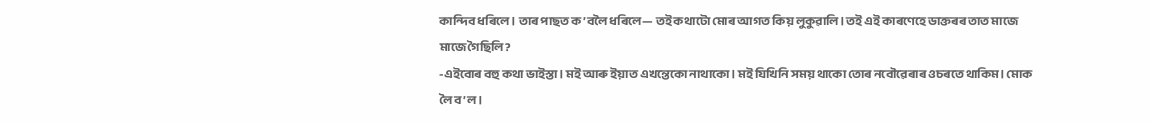কান্দিব ধৰিলে। তাৰ পাছত ক’বলৈ ধৰিলে— তই কথাটো মোৰ আগত কিয় লুকুৱালি। তই এই কাৰণেহে ডাক্তৰৰ তাত মাজে মাজে গৈছিলি?
-এইবোৰ বহু কথা ভাইস্তা। মই আৰু ইয়াত এখন্তেকো নাথাকো। মই যিখিনি সময় থাকো তোৰ নবৌৱেৰাৰ ওচৰতে থাকিম। মোক লৈ ব’ল।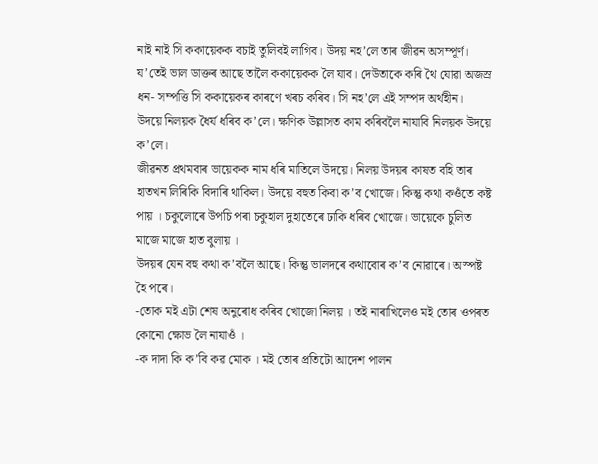নাই নাই সি ককায়েকক বচাই তুলিবই লাগিব। উদয় নহ’লে তাৰ জীৱন অসম্পূর্ণ। য’তেই ভাল ডাক্তৰ আছে তালৈ ককায়েকক লৈ যাব। দেউতাকে কৰি থৈ যোৱা অজস্র ধন- সম্পত্তি সি ককায়েকৰ কাৰণে খৰচ কৰিব। সি নহ’লে এই সম্পদ অর্থহীন।
উদয়ে নিলয়ক ধৈর্য ধৰিব ক’লে। ক্ষণিক উল্লাসত কাম কৰিবলৈ নাযাবি নিলয়ক উদয়ে ক’লে।
জীৱনত প্ৰথমবাৰ ভায়েকক নাম ধৰি মাতিলে উদয়ে। নিলয় উদয়ৰ কাষত বহি তাৰ হাতখন লিৰিকি বিদাৰি থাকিল। উদয়ে বহুত কিবা ক’ব খোজে। কিন্তু কথা কওঁতে কষ্ট পায় । চকুলোৰে উপচি পৰা চকুহাল দুহাতেৰে ঢাকি ধৰিব খোজে। ভায়েকে চুলিত মাজে মাজে হাত বুলায় ।
উদয়ৰ যেন বহু কথা ক’বলৈ আছে। কিন্তু ভালদৰে কথাবোৰ ক’ব নোৱাৰে। অস্পষ্ট হৈ পৰে।
-তোক মই এটা শেষ অনুৰোধ কৰিব খোজো নিলয় । তই নাৰাখিলেও মই তোৰ ওপৰত কোনো ক্ষোভ লৈ নাযাওঁ ।
-ক দাদা কি ক’বি কৱ মোক । মই তোৰ প্ৰতিটো আদেশ পালন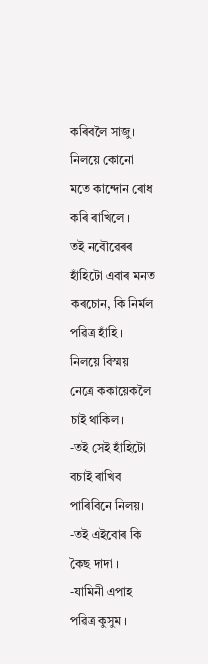কৰিবলৈ সাজু। নিলয়ে কোনো মতে কান্দোন ৰোধ কৰি ৰাখিলে ।
তই নবৌৱেৰৰ হাঁহিটো এবাৰ মনত কৰচোন, কি নিৰ্মল পৱিত্ৰ হাঁহি ।
নিলয়ে বিস্ময় নেত্রে ককায়েকলৈ চাই থাকিল।
-তই সেই হাঁহিটো বচাই ৰাখিব পাৰিবিনে নিলয়।
-তই এইবোৰ কি কৈছ দাদা ।
-যামিনী এপাহ পৱিত্ৰ কুসুম ।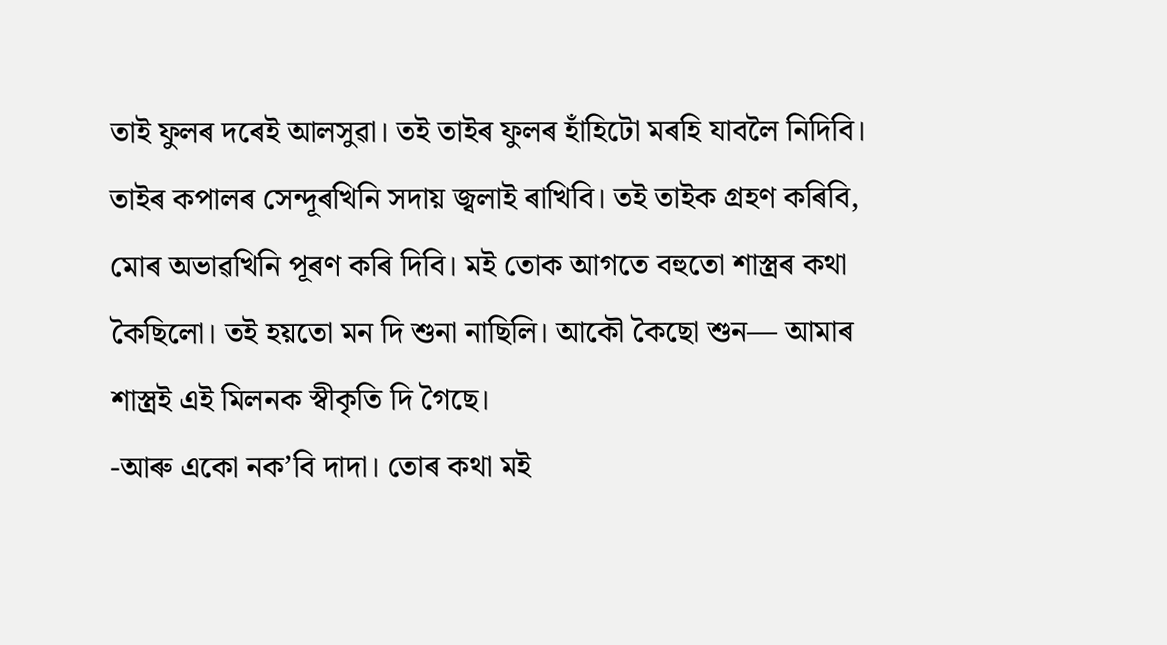তাই ফুলৰ দৰেই আলসুৱা। তই তাইৰ ফুলৰ হাঁহিটো মৰহি যাবলৈ নিদিবি। তাইৰ কপালৰ সেন্দূৰখিনি সদায় জ্বলাই ৰাখিবি। তই তাইক গ্ৰহণ কৰিবি, মোৰ অভাৱখিনি পূৰণ কৰি দিবি। মই তোক আগতে বহুতো শাস্ত্ৰৰ কথা কৈছিলো। তই হয়তো মন দি শুনা নাছিলি। আকৌ কৈছো শুন— আমাৰ শাস্ত্ৰই এই মিলনক স্বীকৃতি দি গৈছে।
-আৰু একো নক’বি দাদা। তোৰ কথা মই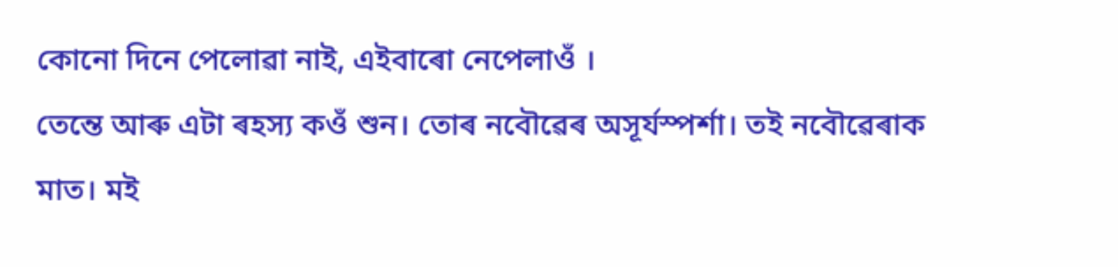কোনো দিনে পেলোৱা নাই, এইবাৰো নেপেলাওঁ ।
তেন্তে আৰু এটা ৰহস্য কওঁ শুন। তোৰ নবৌৱেৰ অসূর্যস্পর্শা। তই নবৌৱেৰাক মাত। মই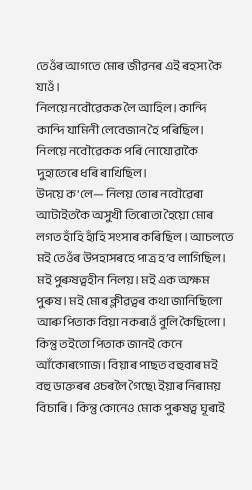তেওঁৰ আগতে মোৰ জীৱনৰ এই ৰহস্য কৈ যাওঁ ।
নিলয়ে নবৌৱেকক লৈ আহিল। কান্দি কান্দি যামিনী লেবেজান হৈ পৰিছিল। নিলয়ে নবৌৱেকক পৰি নোযোৱাকৈ দুহাতেৰে ধৰি ৰাখিছিল।
উদয়ে ক’লে— নিলয় তোৰ নবৌৱেৰা আটাইতকৈ অসুখী তিৰোতা হৈয়ো মোৰ লগত হাঁহি হাঁহি সংসাৰ কৰিছিল । আচলতে মই তেওঁৰ উপহাসৰহে পাত্ৰ হ’ব লাগিছিল। মই পুৰুষত্বহীন নিলয়। মই এক অক্ষম পুৰুষ। মই মোৰ ক্লীৱত্বৰ কথা জানিছিলো আৰু পিতাক বিয়া নকৰাওঁ বুলি কৈছিলো। কিন্তু তইতো পিতাক জানই কেনে আঁকোৰগোজ। বিয়াৰ পাছত বহুবাৰ মই বহু ডাক্তৰৰ ওচৰলৈ গৈছে৷ ইয়াৰ নিৰাময় বিচাৰি। কিন্তু কোনেও মোক পুৰুষত্ব ঘূৰাই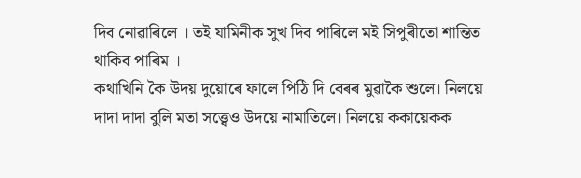দিব নোৱাৰিলে । তই যামিনীক সুখ দিব পাৰিলে মই সিপুৰীতো শান্তিত থাকিব পাৰিম ।
কথাখিনি কৈ উদয় দুয়োৰে ফালে পিঠি দি বেৰৰ মুৱাকৈ শুলে। নিলয়ে দাদা দাদা বুলি মতা সত্ত্বেও উদয়ে নামাতিলে। নিলয়ে ককায়েকক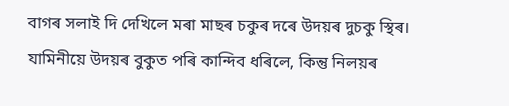বাগৰ সলাই দি দেখিলে মৰা মাছৰ চকুৰ দৰে উদয়ৰ দুচকু স্থিৰ।
যামিনীয়ে উদয়ৰ বুকুত পৰি কান্দিব ধৰিলে, কিন্তু নিলয়ৰ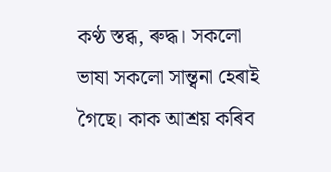কণ্ঠ স্তব্ধ, ৰুদ্ধ। সকলো ভাষা সকলো সান্ত্বনা হেৰাই গৈছে। কাক আশ্রয় কৰিব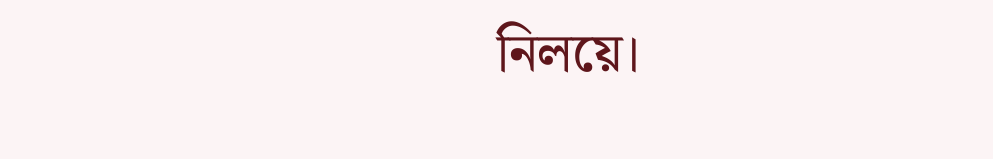নিলয়ে।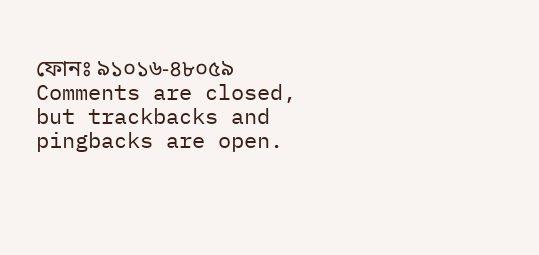ফোনঃ ৯১০১৬-৪৮০৫৯
Comments are closed, but trackbacks and pingbacks are open.